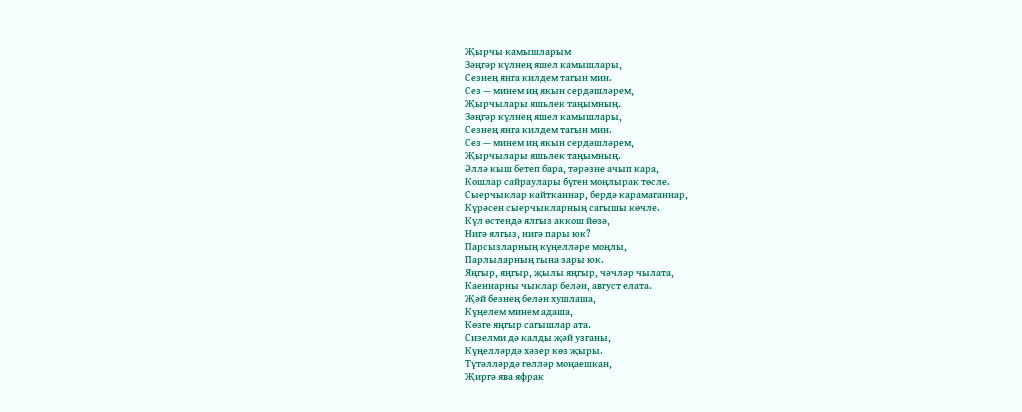Җырчы камышларым
Зәңгәр күлнең яшел камышлары,
Сезнең янга килдем тагын мин.
Сез — минем иң якын сердәшләрем,
Җырчылары яшьлек таңымның.
Зәңгәр күлнең яшел камышлары,
Сезнең янга килдем тагын мин.
Сез — минем иң якын сердәшләрем,
Җырчылары яшьлек таңымның.
Әллә кыш бетеп бара, тәрәзне ачып кара,
Кошлар сайраулары бүген моңлырак төсле.
Сыерчыклар кайтканнар, бердә карамаганнар,
Күрәсен сыерчыкларның сагышы көчле.
Күл өстендә ялгыз аккош йөзә,
Нигә ялгыз, нигә пары юк?
Парсызларның күңелләре моңлы,
Парлыларның гына зары юк.
Яңгыр, яңгыр, җылы яңгыр, чәчләр чылата,
Каеннарны чыклар белән, август елата.
Җәй безнең белән хушлаша,
Күңелем минем адаша,
Көзге яңгыр сагышлар ата.
Сизелми дә калды җәй узганы,
Күңелләрдә хәзер көз җыры.
Түтәлләрдә гөлләр моңаешкан,
Җиргә ява яфрак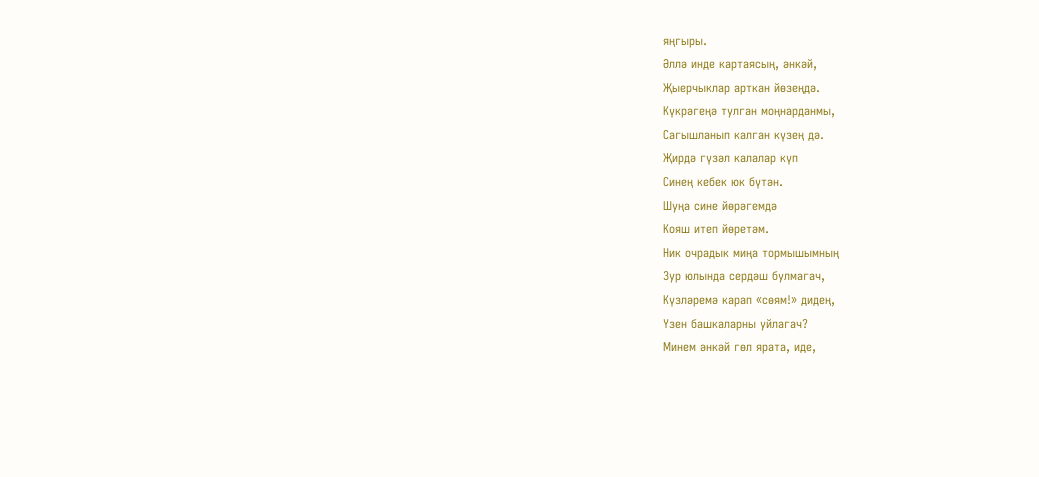яңгыры.
Әллә инде картаясың, әнкәй,
Җыерчыклар арткан йөзеңдә.
Күкрәгеңә тулган моңнарданмы,
Сагышланып калган күзең дә.
Җирдә гүзәл калалар күп
Синең кебек юк бүтән.
Шуңа сине йөрәгемдә
Кояш итеп йөретәм.
Ник очрадык миңа тормышымның
Зур юлында сердәш булмагач,
Күзләремә карап «сөям!» дидең,
Үзен башкаларны уйлагач?
Минем әнкәй гөл ярата, иде,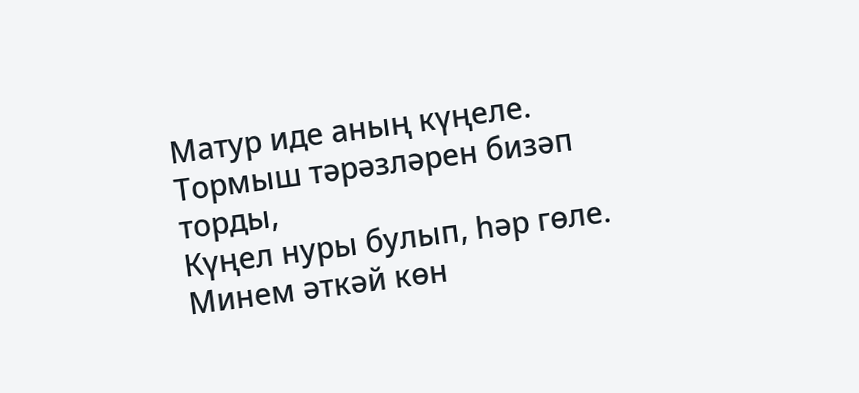Матур иде аның күңеле.
Тормыш тәрәзләрен бизәп торды,
Күңел нуры булып, һәр гөле.
Минем әткәй көн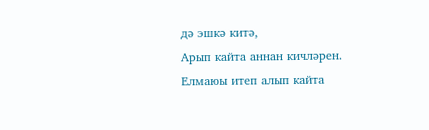дә эшкә китә,
Арып кайта аннан кичләрен.
Елмаюы итеп алып кайта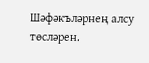Шәфәкъләрнең алсу төсләрен.